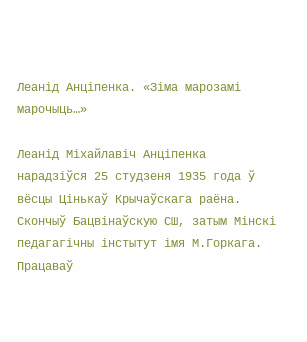Леанід Анціпенка. «Зіма марозамі марочыць…»

Леанід Міхайлавіч Анціпенка нарадзіўся 25 студзеня 1935 года ў вёсцы Цінькаў Крычаўскага раёна. Скончыў Бацвінаўскую СШ, затым Мінскі педагагічны інстытут імя М.Горкага. Працаваў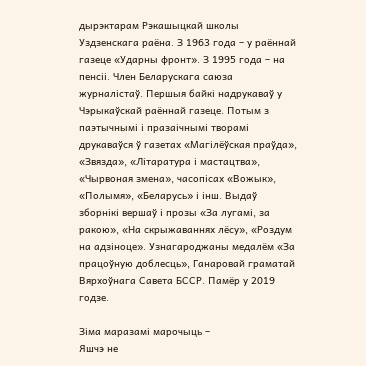дырэктарам Рэкашыцкай школы Уздзенскага раёна. З 1963 года – у раённай газеце «Ударны фронт». З 1995 года – на пенсіі. Член Беларускага саюза журналістаў. Першыя байкі надрукаваў у Чэрыкаўскай раённай газеце. Потым з паэтычнымі і празаічнымі творамі друкаваўся ў газетах «Магілёўская праўда», «Звязда», «Літаратура і мастацтва», «Чырвоная змена», часопісах «Вожык», «Полымя», «Беларусь» і інш. Выдаў зборнікі вершаў і прозы «За лугамі, за ракою», «На скрыжаваннях лёсу», «Роздум на адзіноце». Узнагароджаны медалём «За працоўную доблесць», Ганаровай граматай Вярхоўнага Савета БССР. Памёр у 2019 годзе.

Зіма маразамі марочыць –
Яшчэ не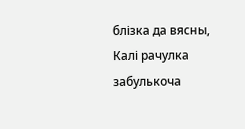блізка да вясны,
Калі рачулка забулькоча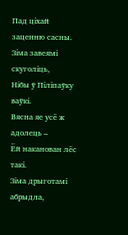Пад ціхай заценню сасны.
Зіма завеямі скуголіць,
Нібы ў Піліпаўку ваўкі.
Вясна яе усё ж адолець –
Ёй наканован лёс такі.
Зіма дрыготамі абрыдла,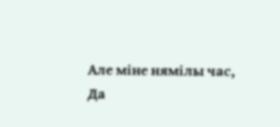Але міне нямілы час,
Да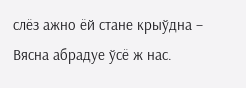слёз ажно ёй стане крыўдна –
Вясна абрадуе ўсё ж нас.